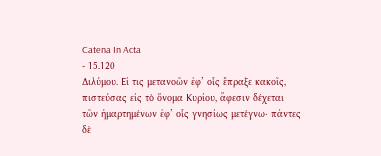Catena In Acta
- 15.120
Διλύμου. Εἰ τις μετανοῶν ἐφ’ οἷς ἔπραξε κακοῖς, πιστεύσας εἰς τὸ ὄνομα Κυρίου, ἄφεσιν δέχεται τῶν ἡμαρτημένων ἐφ’ οἷς γνησίως μετέγνω· πάντες δὲ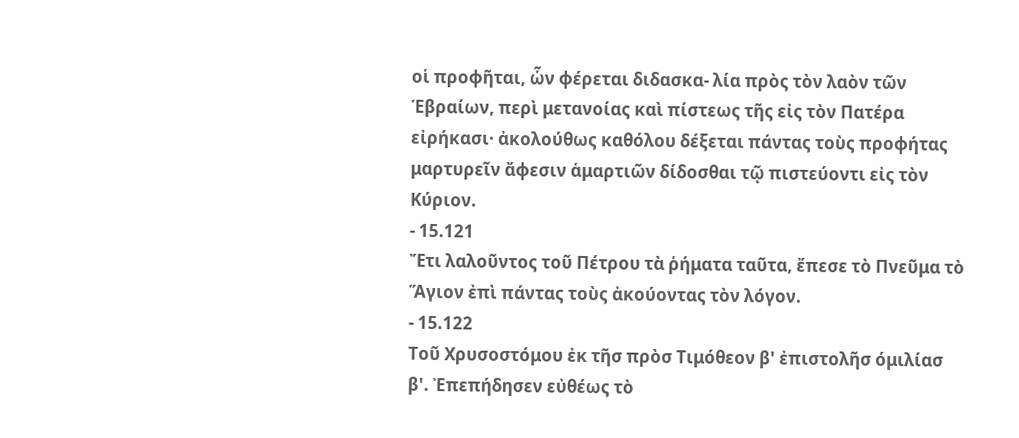οἱ προφῆται, ὧν φέρεται διδασκα- λία πρὸς τὸν λαὸν τῶν Ἑβραίων, περὶ μετανοίας καὶ πίστεως τῆς εἰς τὸν Πατέρα εἰρήκασι· ἀκολούθως καθόλου δέξεται πάντας τοὺς προφήτας μαρτυρεῖν ἄφεσιν ἁμαρτιῶν δίδοσθαι τῷ πιστεύοντι εἰς τὸν Κύριον.
- 15.121
Ἔτι λαλοῦντος τοῦ Πέτρου τὰ ῥήματα ταῦτα, ἔπεσε τὸ Πνεῦμα τὸ Ἅγιον ἐπὶ πάντας τοὺς ἀκούοντας τὸν λόγον.
- 15.122
Τοῦ Χρυσοστόμου ἐκ τῆσ πρὸσ Τιμόθεον β' ἐπιστολῆσ όμιλίασ β'. Ἐπεπήδησεν εὐθέως τὸ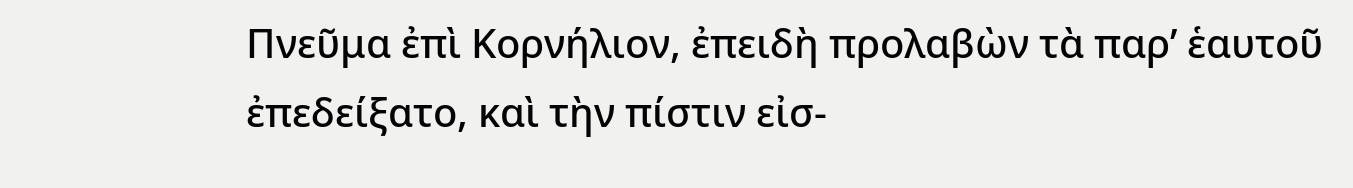Πνεῦμα ἐπὶ Κορνήλιον, ἐπειδὴ προλαβὼν τὰ παρ’ ἑαυτοῦ ἐπεδείξατο, καὶ τὴν πίστιν εἰσ-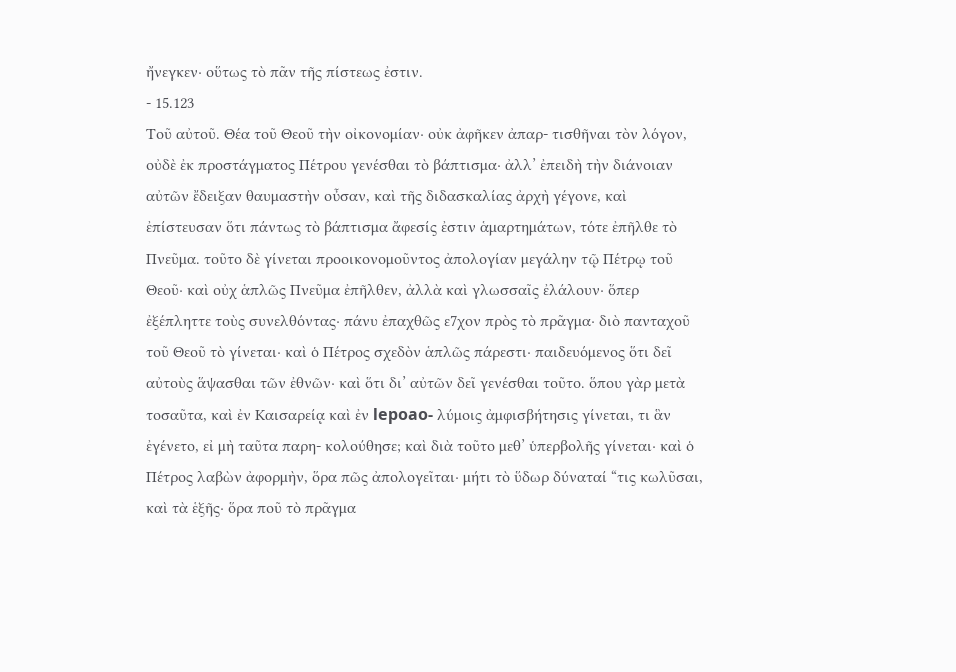ἤνεγκεν· οὕτως τὸ πᾶν τῆς πίστεως ἐστιν.
- 15.123
Τοῦ αὐτοῦ. Θέα τοῦ Θεοῦ τὴν οἰκονομίαν· οὐκ ἀφῆκεν ἀπαρ- τισθῆναι τὸν λόγον, οὐδὲ ἐκ προστάγματος Πέτρου γενέσθαι τὸ βάπτισμα· ἀλλ’ ἐπειδὴ τὴν διάνοιαν αὐτῶν ἔδειξαν θαυμαστὴν οὖσαν, καὶ τῆς διδασκαλίας ἀρχὴ γέγονε, καὶ ἐπίστευσαν ὅτι πάντως τὸ βάπτισμα ἄφεσίς ἐστιν ἁμαρτημάτων, τότε ἐπῆλθε τὸ Πνεῦμα. τοῦτο δὲ γίνεται προοικονομοῦντος ἀπολογίαν μεγάλην τῷ Πέτρῳ τοῦ Θεοῦ· καὶ οὐχ ἁπλῶς Πνεῦμα ἐπῆλθεν, ἀλλὰ καὶ γλωσσαῖς ἐλάλουν· ὅπερ ἐξέπληττε τοὺς συνελθόντας· πάνυ ἐπαχθῶς ε7χον πρὸς τὸ πρᾶγμα· διὸ πανταχοῦ τοῦ Θεοῦ τὸ γίνεται· καὶ ὁ Πέτρος σχεδὸν ἁπλῶς πάρεστι· παιδευόμενος ὅτι δεῖ αὐτοὺς ἅψασθαι τῶν ἐθνῶν· καὶ ὅτι δι’ αὐτῶν δεῖ γενέσθαι τοῦτο. ὅπου γὰρ μετὰ τοσαῦτα, καὶ ἐν Καισαρείᾳ καὶ ἐν lepoao- λύμοις ἀμφισβήτησις γίνεται, τι ἃν ἐγένετο, εἰ μὴ ταῦτα παρη- κολούθησε; καὶ διὰ τοῦτο μεθ’ ὑπερβολῆς γίνεται· καὶ ὁ Πέτρος λαβὼν ἀφορμὴν, ὅρα πῶς ἀπολογεῖται· μήτι τὸ ὕδωρ δύναταί “τις κωλῦσαι, καὶ τὰ ἑξῆς· ὅρα ποῦ τὸ πρᾶγμα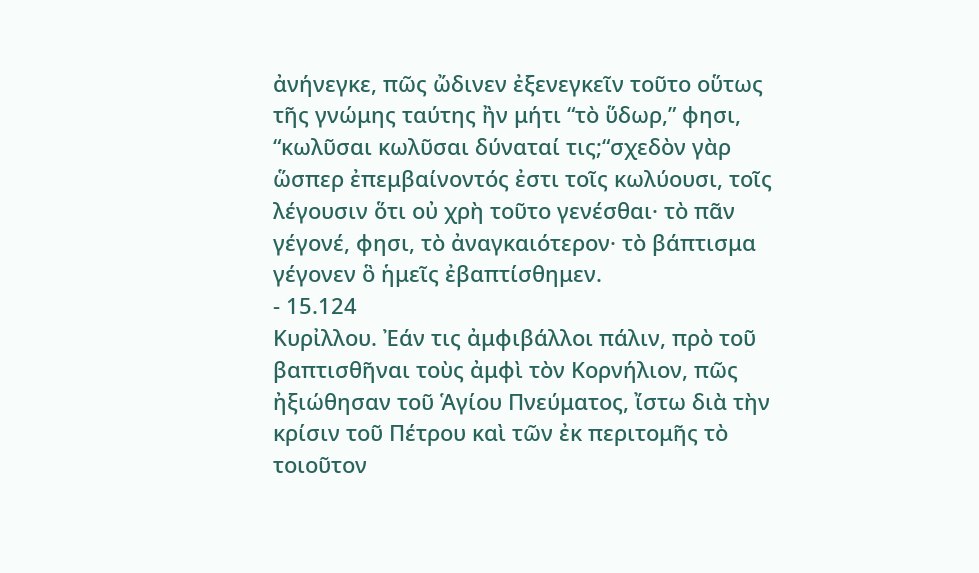ἀνήνεγκε, πῶς ὤδινεν ἐξενεγκεῖν τοῦτο οὕτως τῆς γνώμης ταύτης ἢν μήτι “τὸ ὕδωρ,” φησι, “κωλῦσαι κωλῦσαι δύναταί τις;“σχεδὸν γὰρ ὥσπερ ἐπεμβαίνοντός ἐστι τοῖς κωλύουσι, τοῖς λέγουσιν ὅτι οὐ χρὴ τοῦτο γενέσθαι· τὸ πᾶν γέγονέ, φησι, τὸ ἀναγκαιότερον· τὸ βάπτισμα γέγονεν ὃ ἡμεῖς ἐβαπτίσθημεν.
- 15.124
Κυρἰλλου. Ἐάν τις ἀμφιβάλλοι πάλιν, πρὸ τοῦ βαπτισθῆναι τοὺς ἀμφὶ τὸν Κορνήλιον, πῶς ἠξιώθησαν τοῦ Ἁγίου Πνεύματος, ἴστω διὰ τὴν κρίσιν τοῦ Πέτρου καὶ τῶν ἐκ περιτομῆς τὸ τοιοῦτον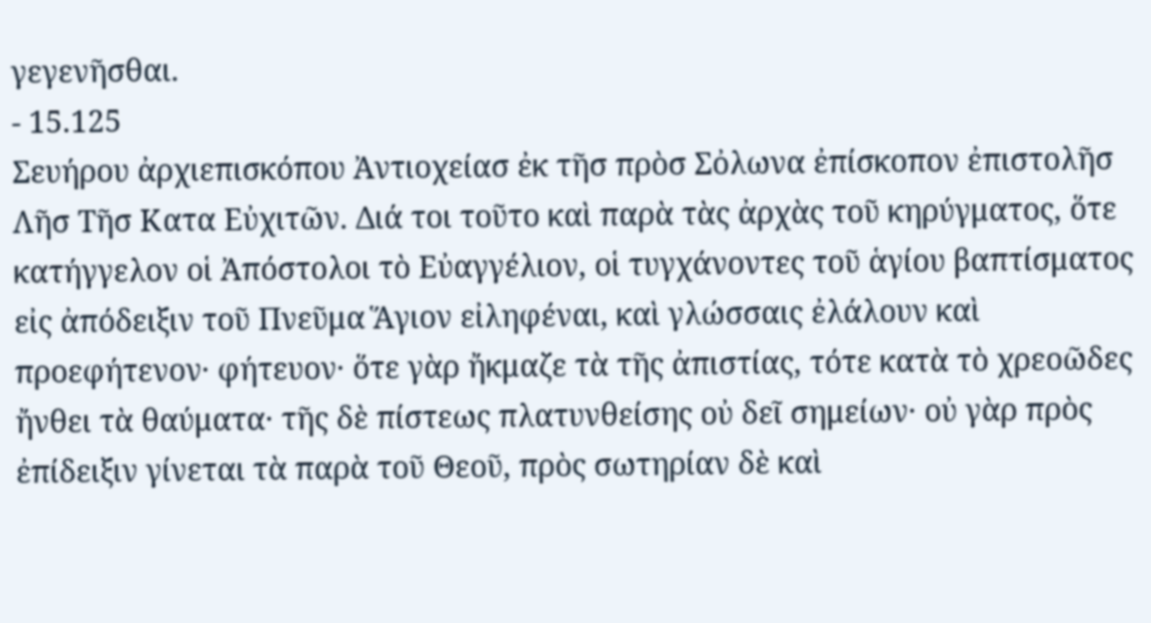γεγενῆσθαι.
- 15.125
Σευήρου ἀρχιεπισκόπου Ἀντιοχείασ ἐκ τῆσ πρὸσ Σὀλωνα ἐπίσκοπον ἐπιστολῆσ Λῆσ Τῆσ Κατα Εὐχιτῶν. Διά τοι τοῦτο καὶ παρὰ τὰς ἀρχὰς τοῦ κηρύγματος, ὅτε κατήγγελον οἱ Ἀπόστολοι τὸ Εὐαγγέλιον, οἱ τυγχάνοντες τοῦ ἁγίου βαπτίσματος εἰς ἀπόδειξιν τοῦ Πνεῦμα Ἅγιον εἰληφέναι, καὶ γλώσσαις ἐλάλουν καὶ προεφήτενον· φήτευον· ὅτε γὰρ ἤκμαζε τὰ τῆς ἀπιστίας, τότε κατὰ τὸ χρεοῶδες ἤνθει τὰ θαύματα· τῆς δὲ πίστεως πλατυνθείσης οὐ δεῖ σημείων· οὐ γὰρ πρὸς ἐπίδειξιν γίνεται τὰ παρὰ τοῦ Θεοῦ, πρὸς σωτηρίαν δὲ καὶ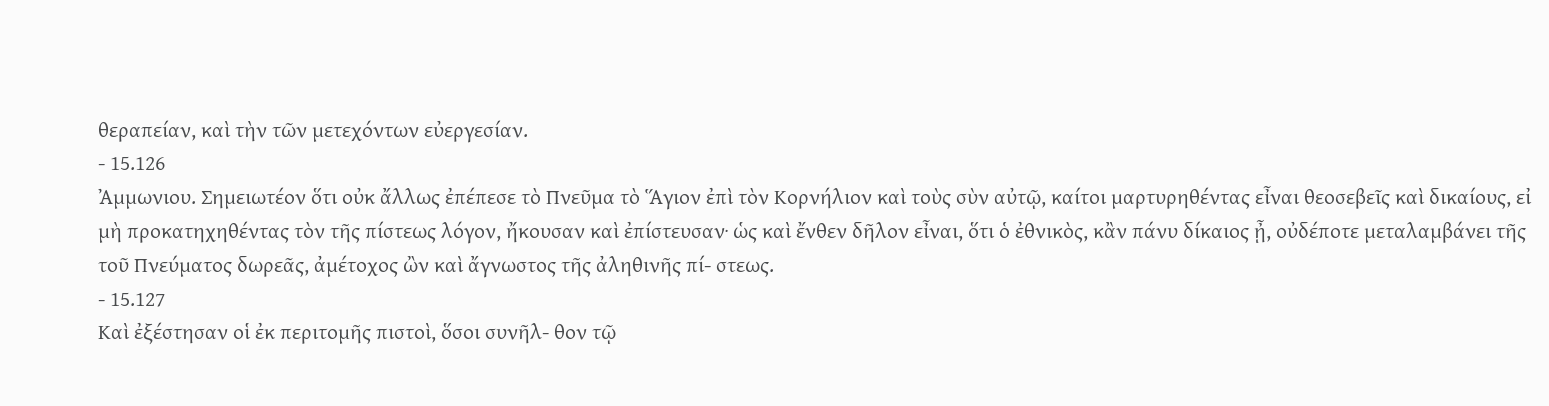θεραπείαν, καὶ τὴν τῶν μετεχόντων εὐεργεσίαν.
- 15.126
Ἀμμωνιου. Σημειωτέον ὅτι οὐκ ἄλλως ἐπέπεσε τὸ Πνεῦμα τὸ Ἅγιον ἐπὶ τὸν Κορνήλιον καὶ τοὺς σὺν αὐτῷ, καίτοι μαρτυρηθέντας εἶναι θεοσεβεῖς καὶ δικαίους, εἰ μὴ προκατηχηθέντας τὸν τῆς πίστεως λόγον, ἤκουσαν καὶ ἐπίστευσαν· ὡς καὶ ἔνθεν δῆλον εἶναι, ὅτι ὁ ἐθνικὸς, κἂν πάνυ δίκαιος ᾖ, οὐδέποτε μεταλαμβάνει τῆς τοῦ Πνεύματος δωρεᾶς, ἀμέτοχος ὢν καὶ ἄγνωστος τῆς ἀληθινῆς πί- στεως.
- 15.127
Καὶ ἐξέστησαν οἱ ἐκ περιτομῆς πιστοὶ, ὅσοι συνῆλ- θον τῷ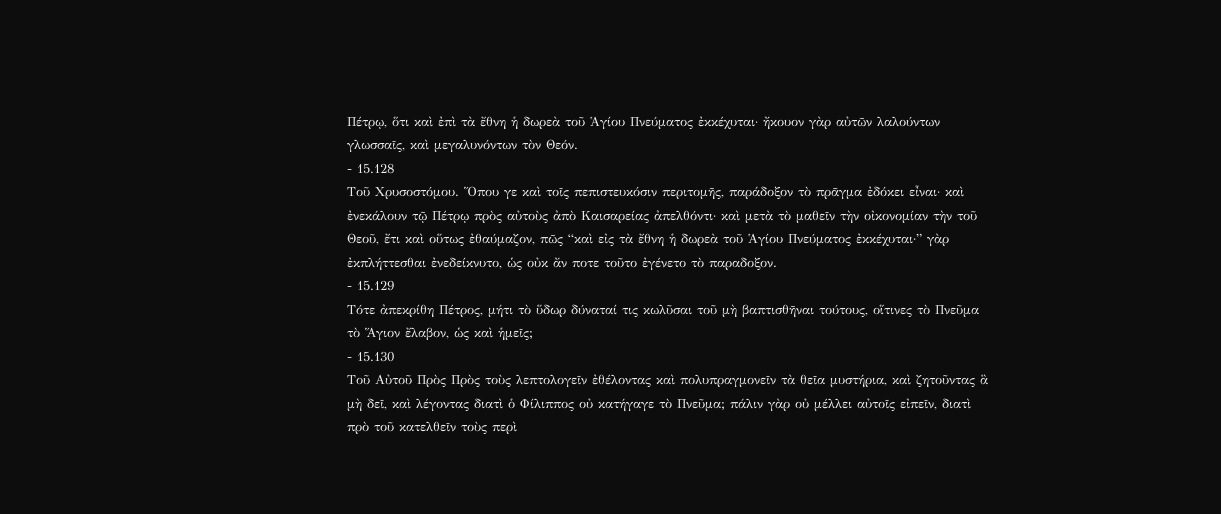Πέτρῳ, ὅτι καὶ ἐπὶ τὰ ἔθνη ἡ δωρεὰ τοῦ Ἁγίου Πνεύματος ἐκκέχυται· ἤκουον γὰρ αὐτῶν λαλούντων γλωσσαῖς, καὶ μεγαλυνόντων τὸν Θεόν.
- 15.128
Τοῦ Χρυσοστόμου. Ὅπου γε καὶ τοῖς πεπιστευκόσιν περιτομῆς, παράδοξον τὸ πρᾶγμα ἐδόκει εἶναι· καὶ ἐνεκάλουν τῷ Πέτρῳ πρὸς αὐτοὺς ἀπὸ Καισαρείας ἀπελθόντι· καὶ μετὰ τὸ μαθεῖν τὴν οἰκονομίαν τὴν τοῦ Θεοῦ, ἔτι καὶ οὕτως ἐθαύμαζον, πῶς “καὶ εἰς τὰ ἔθνη ἡ δωρεὰ τοῦ Ἁγίου Πνεύματος ἐκκέχυται·” γὰρ ἐκπλήττεσθαι ἐνεδείκνυτο, ὡς οὐκ ἄν ποτε τοῦτο ἐγένετο τὸ παραδοξον.
- 15.129
Τότε ἀπεκρίθη Πέτρος, μήτι τὸ ὕδωρ δύναταί τις κωλῦσαι τοῦ μὴ βαπτισθῆναι τούτους, οἵτινες τὸ Πνεῦμα τὸ Ἅγιον ἔλαβον, ὡς καὶ ἡμεῖς;
- 15.130
Τοῦ Αὐτοῦ Πρὸς Πρὸς τοὺς λεπτολογεῖν ἐθέλοντας καὶ πολυπραγμονεῖν τὰ θεῖα μυστήρια, καὶ ζητοῦντας ἃ μὴ δεῖ, καὶ λέγοντας διατὶ ὁ Φίλιππος οὐ κατήγαγε τὸ Πνεῦμα; πάλιν γὰρ οὐ μέλλει αὐτοῖς εἰπεῖν, διατὶ πρὸ τοῦ κατελθεῖν τοὺς περὶ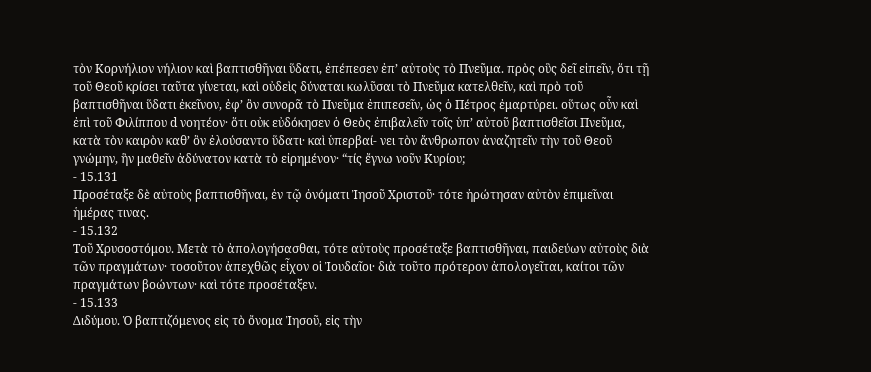τὸν Κορνήλιον νήλιον καὶ βαπτισθῆναι ὕδατι, ἐπέπεσεν ἐπ’ αὐτοὺς τὸ Πνεῦμα. πρὸς οὓς δεῖ εἰπεῖν, ὅτι τῇ τοῦ Θεοῦ κρίσει ταῦτα γίνεται, καὶ οὐδεὶς δύναται κωλῦσαι τὸ Πνεῦμα κατελθεῖν, καὶ πρὸ τοῦ βαπτισθῆναι ὕδατι ἐκεῖνον, ἐφ’ ὃν συνορᾶ τὸ Πνεῦμα ἐπιπεσεῖν, ὡς ὁ Πέτρος ἐμαρτύρει. οὕτως οὖν καὶ ἐπὶ τοῦ Φιλίππου d νοητέον· ὅτι οὐκ εὐδόκησεν ὁ Θεὸς ἐπιβαλεῖν τοῖς ὑπ’ αὐτοῦ βαπτισθεῖσι Πνεῦμα, κατὰ τὸν καιρὸν καθ’ ὃν ἐλούσαντο ὕδατι· καὶ ὑπερβαί- νει τὸν ἄνθρωπον ἀναζητεῖν τὴν τοῦ Θεοῦ γνώμην, ἣν μαθεῖν ἀδύνατον κατὰ τὸ εἰρημένον· “τίς ἔγνω νοῦν Κυρίου;
- 15.131
Προσέταξε δὲ αὐτοὺς βαπτισθῆναι, ἐν τῷ ὀνόματι Ἰησοῦ Χριστοῦ· τότε ἠρώτησαν αὐτὸν ἐπιμεῖναι ἡμέρας τινας.
- 15.132
Τοῦ Χρυσοστόμου. Μετὰ τὸ ἀπολογήσασθαι, τότε αὐτοὺς προσέταξε βαπτισθῆναι, παιδεύων αὐτοὺς διὰ τῶν πραγμάτων· τοσοῦτον ἀπεχθῶς εἶχον οἱ Ἰουδαῖοι· διὰ τοῦτο πρότερον ἀπολογεῖται, καίτοι τῶν πραγμάτων βοώντων· καὶ τότε προσέταξεν.
- 15.133
Διδύμου. Ὁ βαπτιζόμενος εἰς τὸ ὄνομα Ἰησοῦ, εἰς τὴν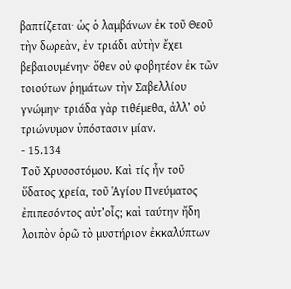βαπτίζεται· ὡς ὁ λαμβάνων ἐκ τοῦ Θεοῦ τὴν δωρεὰν, ἐν τριάδι αὐτὴν ἔχει βεβαιουμένην· ὅθεν οὐ φοβητέον ἐκ τῶν τοιούτων ῥημάτων τὴν Σαβελλίου γνώμην· τριάδα γὰρ τιθέμεθα, ἀλλ’ οὐ τριώνυμον ὑπόστασιν μίαν.
- 15.134
Τοῦ Χρυσοστόμου. Καὶ τίς ἦν τοῦ ὕδατος χρεία, τοῦ Ἁγίου Πνεύματος ἐπιπεσόντος αὐτ’οἶς; καὶ ταύτην ἤδη λοιπὸν ὁρῶ τὸ μυστήριον ἐκκαλύπτων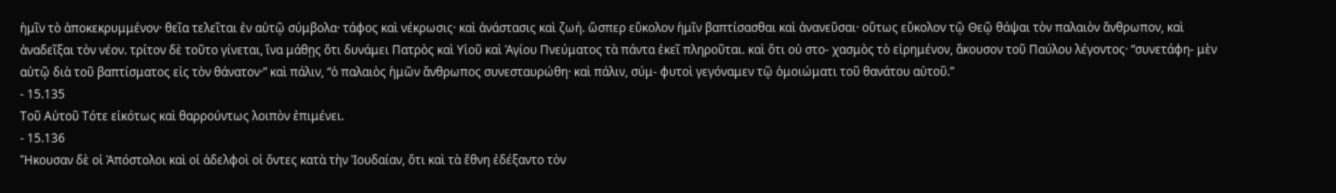ἡμῖν τὸ ἀποκεκρυμμένον· θεῖα τελεῖται ἐν αὐτῷ σύμβολα· τάφος καὶ νέκρωσις· καὶ ἀνάστασις καὶ ζωή. ὥσπερ εὔκολον ἡμῖν βαπτίσασθαι καὶ ἀνανεῦσαι· οὕτως εὔκολον τῷ Θεῷ θάψαι τὸν παλαιὸν ἄνθρωπον, καὶ ἀναδεῖξαι τὸν νέον. τρίτον δὲ τοῦτο γίνεται, ἵνα μάθῃς ὅτι δυνάμει Πατρὸς καὶ Υἱοῦ καὶ Ἁγίου Πνεύματος τὰ πάντα ἐκεῖ πληροῦται. καὶ ὅτι οὐ στο- χασμὸς τὸ εἰρημένον, ἄκουσον τοῦ Παύλου λέγοντος· “συνετάφη- μὲν αὐτῷ διὰ τοῦ βαπτίσματος εἰς τὸν θάνατον·” καὶ πάλιν, “ὁ παλαιὸς ἡμῶν ἄνθρωπος συνεσταυρώθη· καὶ πάλιν, σύμ- φυτοὶ γεγόναμεν τῷ ὁμοιώματι τοῦ θανάτου αὐτοῦ.”
- 15.135
Τοῦ Αὐτοῦ Τότε εἰκότως καὶ θαρρούντως λοιπὸν ἐπιμένει.
- 15.136
Ἤκουσαν δὲ οἱ Ἀπόστολοι καὶ οἱ ἀδελφοὶ οἱ ὄντες κατὰ τὴν Ἰουδαίαν, ὅτι καὶ τὰ ἔθνη ἐδέξαντο τὸν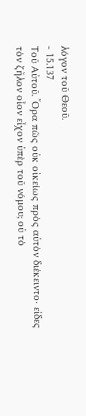λόγον τοῦ Θεοῦ.
- 15.137
Τοῦ Αὐτοῦ. Ὄρα πῶς οὐκ οἰκείως πρὸς αὐτὸν διέκειντο· εἰδες τὸν ζῆλον οἷον εἶχον ὑπὲρ τοῦ νόμου; οὐ τὸ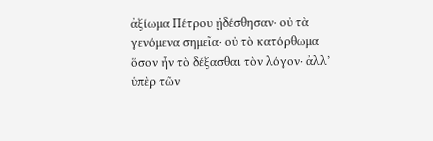ἀξίωμα Πέτρου ᾐδέσθησαν· οὐ τὰ γενόμενα σημεῖα· οὐ τὸ κατόρθωμα ὅσον ἦν τὸ δέξασθαι τὸν λόγον· ἀλλ’ ὑπὲρ τῶν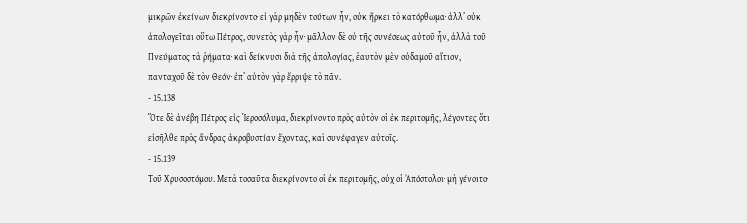μικρῶν ἐκείνων διεκρίνοντο· εἰ γὰρ μηδὲν τούτων ἦν, οὐκ ἤρκει τὸ κατόρθωμα· ἀλλ’ οὐκ ἀπολογεῖται οὕτω Πέτρος, συνετὸς γὰρ ἦν· μᾶλλον δὲ οὐ τῆς συνέσεως αὐτοῦ ἦν, ἀλλὰ τοῦ Πνεύματος τὰ ῥήματα· καὶ δείκνυσι διὰ τῆς ἀπολογίας, ἑαυτὸν μὲν οὐδαμοῦ αἴτιον, πανταχοῦ δὲ τὸν Θεόν· ἐπ’ αὐτὸν γὰρ ἔρριψε τὸ πᾶν.
- 15.138
Ὅτε δὲ ἀνέβη Πέτρος εἰς Ἱεροσόλυμα, διεκρίνοντο πρὸς αὐτὸν οἱ ἐκ περιτομῆς, λέγοντες ὅτι εἰσῆλθε πρὸς ἄνδρας ἀκροβυστίαν ἔχοντας, καὶ συνέφαγεν αὐτοῖς.
- 15.139
Τοῦ Χρυσοστόμου. Μετὰ τοσαῦτα διεκρίνοντο οἱ ἐκ περιτομῆς, οὐχ οἱ Ἀπόστολοι· μὴ γένοιτο·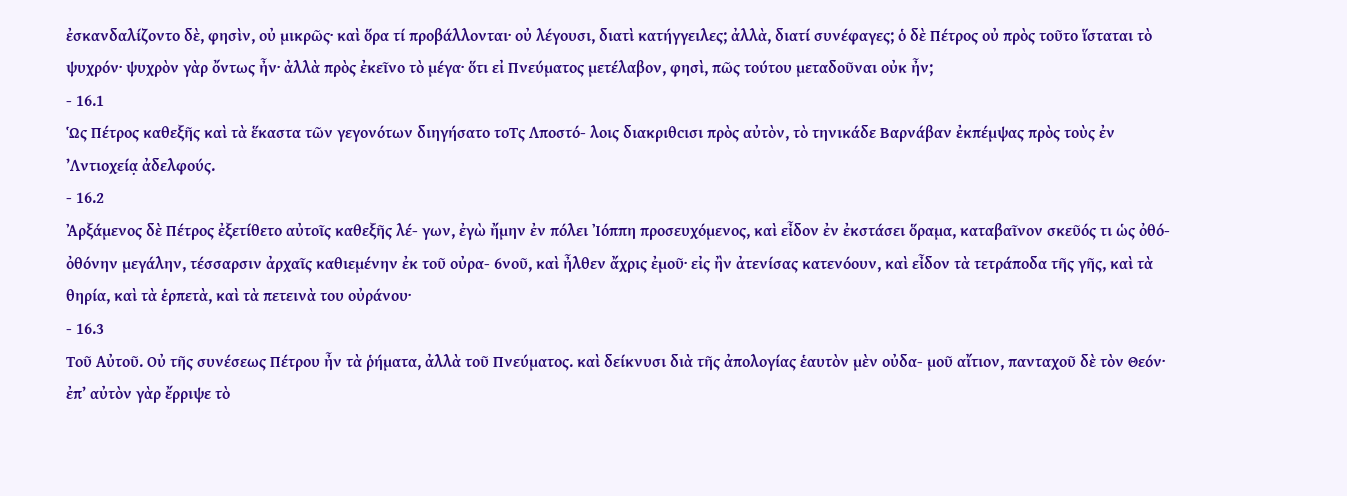ἐσκανδαλίζοντο δὲ, φησὶν, οὐ μικρῶς· καὶ ὅρα τί προβάλλονται· οὐ λέγουσι, διατὶ κατήγγειλες; ἀλλὰ, διατί συνέφαγες; ὁ δὲ Πέτρος οὐ πρὸς τοῦτο ἵσταται τὸ ψυχρόν· ψυχρὸν γὰρ ὄντως ἦν· ἀλλὰ πρὸς ἐκεῖνο τὸ μέγα· ὅτι εἰ Πνεύματος μετέλαβον, φησὶ, πῶς τούτου μεταδοῦναι οὐκ ἦν;
- 16.1
Ὡς Πέτρος καθεξῆς καὶ τὰ ἕκαστα τῶν γεγονότων διηγήσατο τοΤς Λποστό- λοις διακριθcισι πρὸς αὐτὸν, τὸ τηνικάδε Βαρνάβαν ἐκπέμψας πρὸς τοὺς ἐν ’Λντιοχεία̣ ἀδελφούς.
- 16.2
Ἀρξάμενος δὲ Πέτρος ἐξετίθετο αὐτοῖς καθεξῆς λέ- γων, ἐγὼ ἤμην ἐν πόλει Ἰόππη προσευχόμενος, καὶ εἶδον ἐν ἐκστάσει ὅραμα, καταβαῖνον σκεῦός τι ὡς ὀθό- ὀθόνην μεγάλην, τέσσαρσιν ἀρχαῖς καθιεμένην ἐκ τοῦ οὐρα- 6νοῦ, καὶ ἦλθεν ἄχρις ἐμοῦ· εἰς ἢν ἀτενίσας κατενόουν, καὶ εἶδον τὰ τετράποδα τῆς γῆς, καὶ τὰ θηρία, καὶ τὰ ἑρπετὰ, καὶ τὰ πετεινὰ του οὐράνου·
- 16.3
Toῦ Αὐτοῦ. Οὐ τῆς συνέσεως Πέτρου ἦν τὰ ῥήματα, ἀλλὰ τοῦ Πνεύματος. καὶ δείκνυσι διὰ τῆς ἀπολογίας ἑαυτὸν μὲν οὐδα- μοῦ αἴτιον, πανταχοῦ δὲ τὸν Θεόν· ἐπ’ αὐτὸν γὰρ ἔρριψε τὸ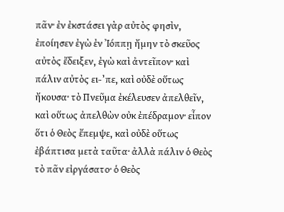πᾶν· ἐν ἐκστάσει γὰρ αὐτὸς φησὶν, ἐποίησεν ἐγὼ ἐν Ἰόππῃ ἤμην τὸ σκεῦος αὐτὸς ἔδειξεν, ἐγὼ καὶ ἀντεῖπον· καὶ πάλιν αὐτὸς ει-’πε, καὶ οὐδὲ οὕτως ἤκουσα· τὸ Πνεῦμα ἐκέλευσεν ἀπελθεῖν, καὶ οὕτως ἀπελθὼν οὐκ ἐπέδραμον· εἶπον ὅτι ὁ Θεὸς ἔπεμψε, καὶ οὐδὲ οὕτως ἐβάπτισα μετὰ ταῦτα· ἀλλὰ πάλιν ὁ Θεὸς τὸ πᾶν εἰργάσατο· ὁ Θεὸς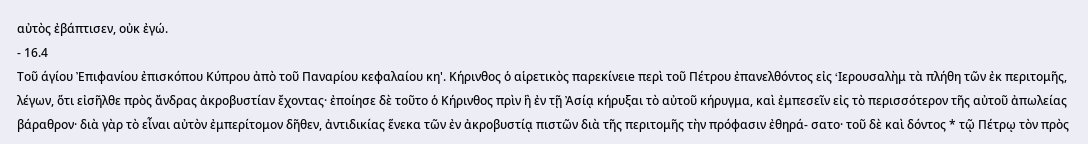αὐτὸς ἐβάπτισεν, οὐκ ἐγώ.
- 16.4
Τοῦ άγίου Ἐπιφανίου ἐπισκόπου Κύπρου ἀπὸ τοῦ Παναρίου κεφαλαίου κη'. Κήρινθος ὁ αἱρετικὸς παρεκίνειe περὶ τοῦ Πέτρου ἐπανελθόντος εἰς ‘Iερουσαλὴμ τὰ πλήθη τῶν ἐκ περιτομῆς, λέγων, ὅτι εἰσῆλθε πρὸς ἄνδρας ἀκροβυστίαν ἔχοντας· ἐποίησε δὲ τοῦτο ὁ Κήρινθος πρὶν ἣ ἐν τῇ Ἀσίᾳ κήρυξαι τὸ αὐτοῦ κήρυγμα, καὶ ἐμπεσεῖν εἰς τὸ περισσότερον τῆς αὐτοῦ ἀπωλείας βάραθρον· διὰ γὰρ τὸ εἶναι αὐτὸν ἐμπερίτομον δῆθεν, ἀντιδικίας ἕνεκα τῶν ἐν ἀκροβυστίᾳ πιστῶν διὰ τῆς περιτομῆς τὴν πρόφασιν ἐθηρά- σατο· τοῦ δὲ καὶ δόντος * τῷ Πέτρῳ τὸν πρὸς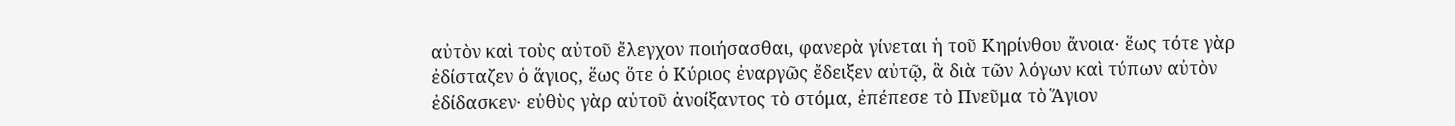αὐτὸν καὶ τοὺς αὐτοῦ ἔλεγχον ποιήσασθαι, φανερὰ γίνεται ἡ τοῦ Κηρίνθου ἄνοια· ἕως τότε γὰρ ἐδίσταζεν ὁ ἅγιος, ἕως ὅτε ὁ Κύριος ἐναργῶς ἔδειξεν αὐτῷ, ἃ διὰ τῶν λόγων καὶ τύπων αὐτὸν ἐδίδασκεν· εὐθὺς γὰρ αὐτοῦ ἀνοίξαντος τὸ στόμα, ἐπέπεσε τὸ Πνεῦμα τὸ Ἅγιον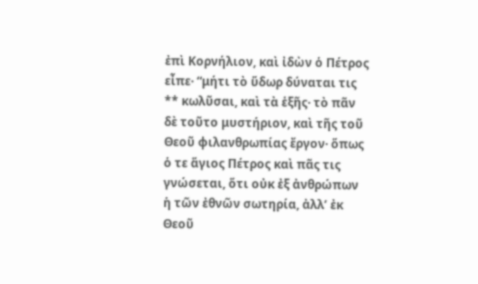ἐπὶ Κορνήλιον, καὶ ἰδὼν ὁ Πέτρος εἶπε· “μήτι τὸ ὕδωρ δύναται τις ** κωλῦσαι, καὶ τὰ ἑξῆς· τὸ πᾶν δὲ τοῦτο μυστήριον, καὶ τῆς τοῦ Θεοῦ φιλανθρωπίας ἔργον· ὅπως ὁ τε ἅγιος Πέτρος καὶ πᾶς τις γνώσεται, ὅτι οὐκ ἐξ ἀνθρώπων ἡ τῶν ἐθνῶν σωτηρία, ἀλλ’ ἐκ Θεοῦ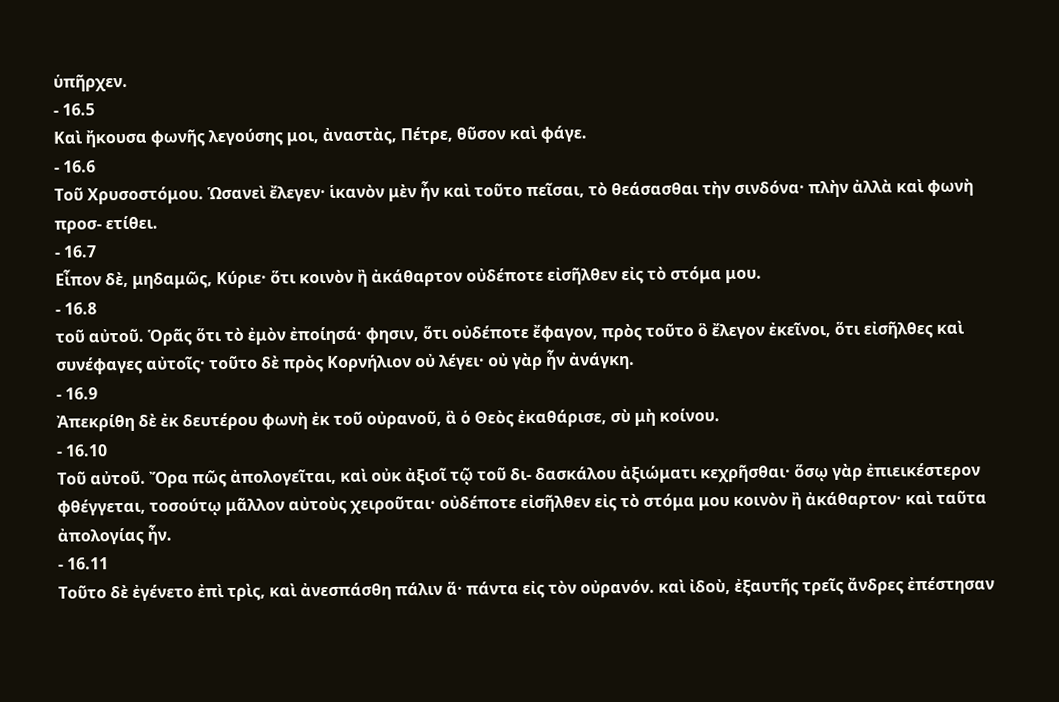ὑπῆρχεν.
- 16.5
Καὶ ἤκουσα φωνῆς λεγούσης μοι, ἀναστὰς, Πέτρε, θῦσον καὶ φάγε.
- 16.6
Τοῦ Χρυσοστόμου. Ὡσανεὶ ἔλεγεν· ἱκανὸν μὲν ἦν καὶ τοῦτο πεῖσαι, τὸ θεάσασθαι τὴν σινδόνα· πλὴν ἀλλὰ καὶ φωνὴ προσ- ετίθει.
- 16.7
Εἶπον δὲ, μηδαμῶς, Κύριε· ὅτι κοινὸν ἢ ἀκάθαρτον οὐδέποτε εἰσῆλθεν εἰς τὸ στόμα μου.
- 16.8
τοῦ αὐτοῦ. Ὁρᾶς ὅτι τὸ ἐμὸν ἐποίησά· φησιν, ὅτι οὐδέποτε ἔφαγον, πρὸς τοῦτο ὃ ἔλεγον ἐκεῖνοι, ὅτι εἰσῆλθες καὶ συνέφαγες αὐτοῖς· τοῦτο δὲ πρὸς Κορνήλιον οὐ λέγει· οὐ γὰρ ἦν ἀνάγκη.
- 16.9
Ἀπεκρίθη δὲ ἐκ δευτέρου φωνὴ ἐκ τοῦ οὐρανοῦ, ἃ ὁ Θεὸς ἐκαθάρισε, σὺ μὴ κοίνου.
- 16.10
Τοῦ αὐτοῦ. Ὄρα πῶς ἀπολογεῖται, καὶ οὐκ ἀξιοῖ τῷ τοῦ δι- δασκάλου ἀξιώματι κεχρῆσθαι· ὅσῳ γὰρ ἐπιεικέστερον φθέγγεται, τοσούτῳ μᾶλλον αὐτοὺς χειροῦται· οὐδέποτε εἰσῆλθεν εἰς τὸ στόμα μου κοινὸν ἢ ἀκάθαρτον· καὶ ταῦτα ἀπολογίας ἦν.
- 16.11
Τοῦτο δὲ ἐγένετο ἐπὶ τρὶς, καὶ ἀνεσπάσθη πάλιν ἅ· πάντα εἰς τὸν οὐρανόν. καὶ ἰδοὺ, ἐξαυτῆς τρεῖς ἄνδρες ἐπέστησαν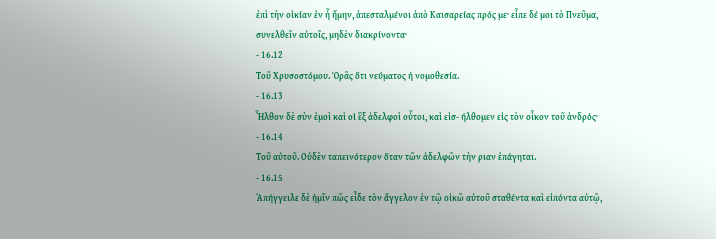ἐπὶ τὴν οἰκίαν ἐν ἧ ἤμην, ἀπεσταλμένοι ἀπὸ Καισαρείας πρός με· εἶπε δέ μοι τὸ Πνεῦμα, συνελθεῖν αὐτοῖς, μηδὲν διακρίνοντα·
- 16.12
Τοῦ Χρυσοστόμου. Ὁρᾶς ὅτι νεύματος ἡ νομοθεσία.
- 16.13
Ἦλθον δὲ σὺν ἐμοὶ καὶ οἱ ἓξ ἀδελφοὶ οὗτοι, καὶ εἰσ- ήλθομεν εἰς τὸν οἶκον τοῦ ἀνδρός·
- 16.14
Τοῦ αὐτοῦ. Οὐδὲν ταπεινότερον ὅταν τῶν ἀδελφῶν τὴν ριαν ἐπάγηται.
- 16.15
Ἀπήγγειλε δὲ ἡμῖν πῶς εἶδε τὸν ἄγγελον ἐν τῷ οἰκῶ αὐτοῦ σταθέντα καὶ εἰπόντα αὐτῷ,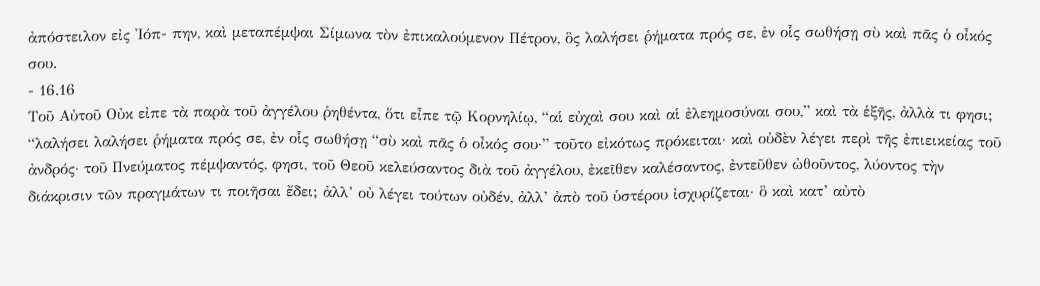ἀπόστειλον εἰς Ἰόπ- πην, καὶ μεταπέμψαι Σίμωνα τὸν ἐπικαλούμενον Πέτρον, ὃς λαλήσει ῥήματα πρός σε, ἐν οἷς σωθήσῃ σὺ καὶ πᾶς ὁ οἶκός σου.
- 16.16
Τοῦ Αὐτοῦ Οὐκ εἰπε τὰ παρὰ τοῦ ἀγγέλου ῥηθέντα, ὅτι εἶπε τῷ Κορνηλίῳ, “αἱ εὐχαὶ σου καὶ αἱ ἐλεημοσύναι σου,” καὶ τὰ ἑξῆς, ἀλλὰ τι φησι; “λαλήσει λαλήσει ῥήματα πρός σε, ἐν οἷς σωθήσῃ “σὺ καὶ πᾶς ὁ οἶκός σου·” τοῦτο εἰκότως πρόκειται· καὶ οὐδὲν λέγει περὶ τῆς ἐπιεικείας τοῦ ἀνδρός· τοῦ Πνεύματος πέμψαντός, φησι, τοῦ Θεοῦ κελεύσαντος διὰ τοῦ ἀγγέλου, ἐκεῖθεν καλέσαντος, ἐντεῦθεν ὠθοῦντος, λύοντος τὴν διάκρισιν τῶν πραγμάτων τι ποιῆσαι ἔδει; ἀλλ’ οὐ λέγει τούτων οὐδέν, ἀλλ’ ἀπὸ τοῦ ὑστέρου ἰσχυρίζεται· ὃ καὶ κατ’ αὐτὸ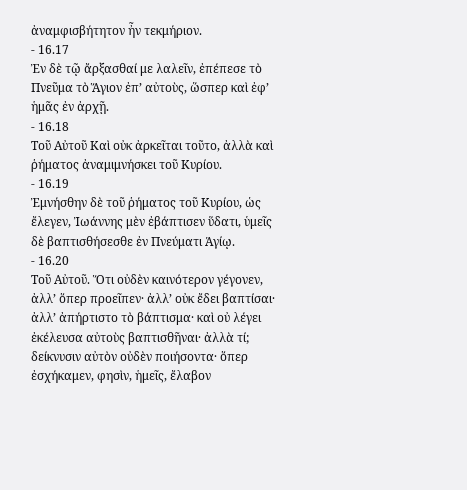ἀναμφισβήτητον ἦν τεκμήριον.
- 16.17
Ἐν δὲ τῷ ἄρξασθαί με λαλεῖν, ἐπέπεσε τὸ Πνεῦμα τὸ Ἅγιον ἐπ’ αὐτοὺς, ὥσπερ καὶ ἐφ’ ἡμᾶς ἐν ἀρχῇ.
- 16.18
Τοῦ Αὐτοῦ Καὶ οὐκ ἀρκεῖται τοῦτο, ἀλλὰ καὶ ῥήματος ἀναμιμνήσκει τοῦ Κυρίου.
- 16.19
Ἐμνήσθην δὲ τοῦ ῥήματος τοῦ Κυρίου, ὡς ἔλεγεν, Ἰωάννης μὲν ἐβάπτισεν ὕδατι, ὑμεῖς δὲ βαπτισθήσεσθε ἐν Πνεύματι Ἁγίῳ.
- 16.20
Τοῦ Αὐτοῦ. Ὅτι οὐδὲν καινότερον γέγονεν, ἀλλ’ ὅπερ προεῖπεν· ἀλλ’ οὐκ ἔδει βαπτίσαι· ἀλλ’ ἀπήρτιστο τὸ βάπτισμα· καὶ οὐ λέγει ἐκέλευσα αὐτοὺς βαπτισθῆναι· ἀλλὰ τί; δείκνυσιν αὐτὸν οὐδὲν ποιήσοντα· ὅπερ ἐσχήκαμεν, φησὶν, ἡμεῖς, ἔλαβον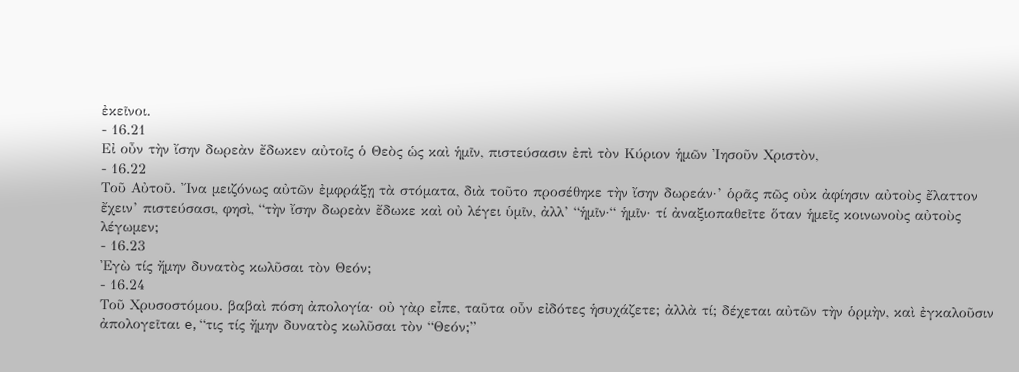ἐκεῖνοι.
- 16.21
Εἰ οὖν τὴν ἴσην δωρεὰν ἔδωκεν αὐτοῖς ὁ Θεὸς ὡς καὶ ἡμῖν, πιστεύσασιν ἐπὶ τὸν Κύριον ἡμῶν Ἰησοῦν Χριστὸν,
- 16.22
Τοῦ Αὐτοῦ. Ἴνα μειζόνως αὐτῶν ἐμφράξῃ τὰ στόματα, διὰ τοῦτο προσέθηκε τὴν ἴσην δωρεάν·’ ὁρᾶς πῶς οὐκ ἀφίησιν αὐτοὺς ἔλαττον ἔχειν’ πιστεύσασι, φησὶ, “τὴν ἴσην δωρεὰν ἔδωκε καὶ οὐ λέγει ὑμῖν, ἀλλ’ “ἡμῖν·“ ἡμῖν· τί ἀναξιοπαθεῖτε ὅταν ἡμεῖς κοινωνοὺς αὐτοὺς λέγωμεν;
- 16.23
Ἐγὼ τίς ἤμην δυνατὸς κωλῦσαι τὸν Θεόν;
- 16.24
Τοῦ Χρυσοστόμου. βαβαὶ πόση ἀπολογία· οὐ γὰρ εἶπε, ταῦτα οὖν εἰδότες ἡσυχάζετε; ἀλλὰ τί; δέχεται αὐτῶν τὴν ὁρμὴν, καὶ ἐγκαλοῦσιν ἀπολογεῖται e, “τις τίς ἤμην δυνατὸς κωλῦσαι τὸν “Θεόν;”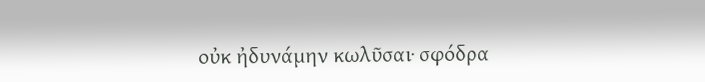οὐκ ἠδυνάμην κωλῦσαι· σφόδρα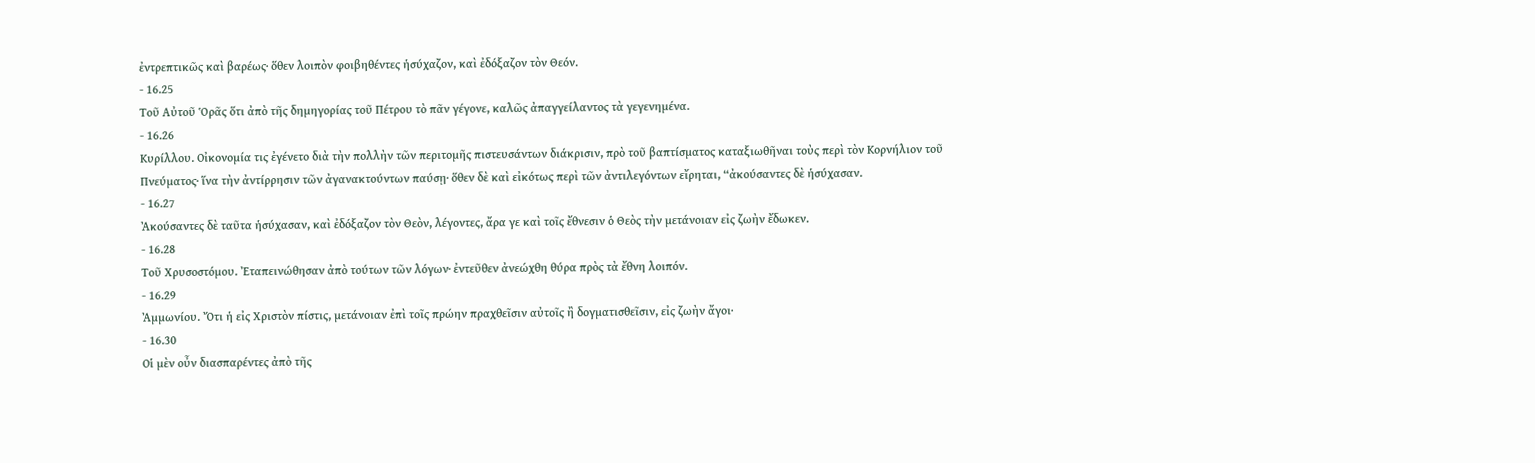ἐντρεπτικῶς καὶ βαρέως· ὅθεν λοιπὸν φοιβηθέντες ἡσύχαζον, καὶ ἐδόξαζον τὸν Θεόν.
- 16.25
Τοῦ Αὐτοῦ Ὁρᾶς ὅτι ἀπὸ τῆς δημηγορίας τοῦ Πέτρου τὸ πᾶν γέγονε, καλῶς ἀπαγγείλαντος τὰ γεγενημένα.
- 16.26
Κυρίλλου. Οἰκονομία τις ἐγένετο διὰ τὴν πολλὴν τῶν περιτομῆς πιστευσάντων διάκρισιν, πρὸ τοῦ βαπτίσματος καταξιωθῆναι τοὺς περὶ τὸν Κορνήλιον τοῦ Πνεύματος· ἵνα τὴν ἀντίρρησιν τῶν ἀγανακτούντων παύσῃ· ὅθεν δὲ καὶ εἰκότως περὶ τῶν ἀντιλεγόντων εἴρηται, “ἀκούσαντες δὲ ἡσύχασαν.
- 16.27
Ἀκούσαντες δὲ ταῦτα ἡσύχασαν, καὶ ἐδόξαζον τὸν Θεὸν, λέγοντες, ἄρα γε καὶ τοῖς ἔθνεσιν ὁ Θεὸς τὴν μετάνοιαν εἰς ζωὴν ἔδωκεν.
- 16.28
Τοῦ Χρυσοστόμου. Ἐταπεινώθησαν ἀπὸ τούτων τῶν λόγων· ἐντεῦθεν ἀνεώχθη θύρα πρὸς τὰ ἔθνη λοιπόν.
- 16.29
Ἀμμωνίου. Ὄτι ἡ εἰς Χριστὸν πίστις, μετάνοιαν ἐπὶ τοῖς πρώην πραχθεῖσιν αὐτοῖς ἢ δογματισθεῖσιν, εἰς ζωὴν ἄγοι·
- 16.30
Οἱ μὲν οὖν διασπαρέντες ἀπὸ τῆς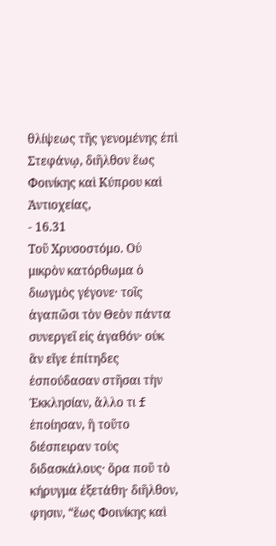θλίψεως τῆς γενομένης ἐπὶ Στεφάνῳ, διῆλθον ἕως Φοινίκης καὶ Κύπρου καὶ Ἀντιοχείας,
- 16.31
Τοῦ Χρυσοστόμο. Οὐ μικρὸν κατόρθωμα ὁ διωγμὸς γέγονε· τοῖς ἀγαπῶσι τὸν Θεὸν πάντα συνεργεῖ εἰς ἀγαθόν· οὐκ ἃν εἴγε ἐπίτηδες ἐσπούδασαν στῆσαι τὴν Ἐκκλησίαν, ἄλλο τι f ἐποίησαν, ἣ τοῦτο διέσπειραν τοὺς διδασκάλους· ὅρα ποῦ τὸ κήρυγμα ἐξετάθη· διῆλθον, φησιν, “ἕως Φοινίκης καὶ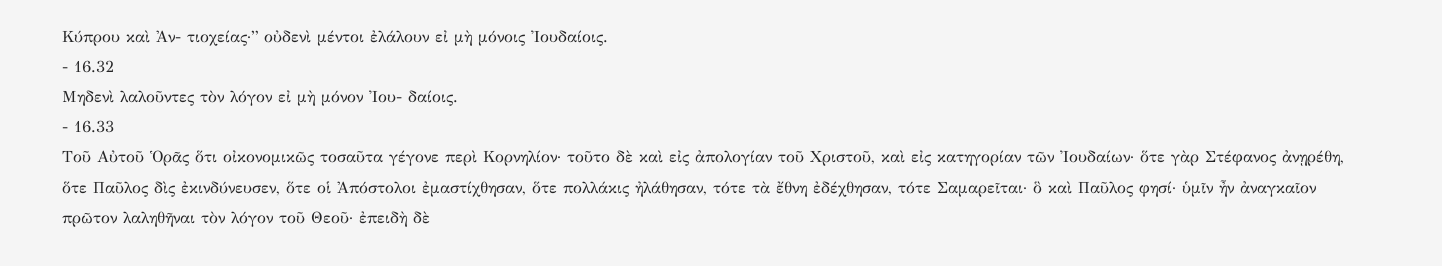Κύπρου καὶ Ἀν- τιοχείας·” οὐδενὶ μέντοι ἐλάλουν εἰ μὴ μόνοις Ἰουδαίοις.
- 16.32
Μηδενὶ λαλοῦντες τὸν λόγον εἰ μὴ μόνον Ἰου- δαίοις.
- 16.33
Τοῦ Αὐτοῦ Ὁρᾶς ὅτι οἰκονομικῶς τοσαῦτα γέγονε περὶ Κορνηλίον· τοῦτο δὲ καὶ εἰς ἀπολογίαν τοῦ Χριστοῦ, καὶ εἰς κατηγορίαν τῶν Ἰουδαίων· ὅτε γὰρ Στέφανος ἀνῃρέθη, ὅτε Παῦλος δὶς ἐκινδύνευσεν, ὅτε οἱ Ἀπόστολοι ἐμαστίχθησαν, ὅτε πολλάκις ἠλάθησαν, τότε τὰ ἔθνη ἐδέχθησαν, τότε Σαμαρεῖται· ὃ καὶ Παῦλος φησί· ὑμῖν ἦν ἀναγκαῖον πρῶτον λαληθῆναι τὸν λόγον τοῦ Θεοῦ· ἐπειδὴ δὲ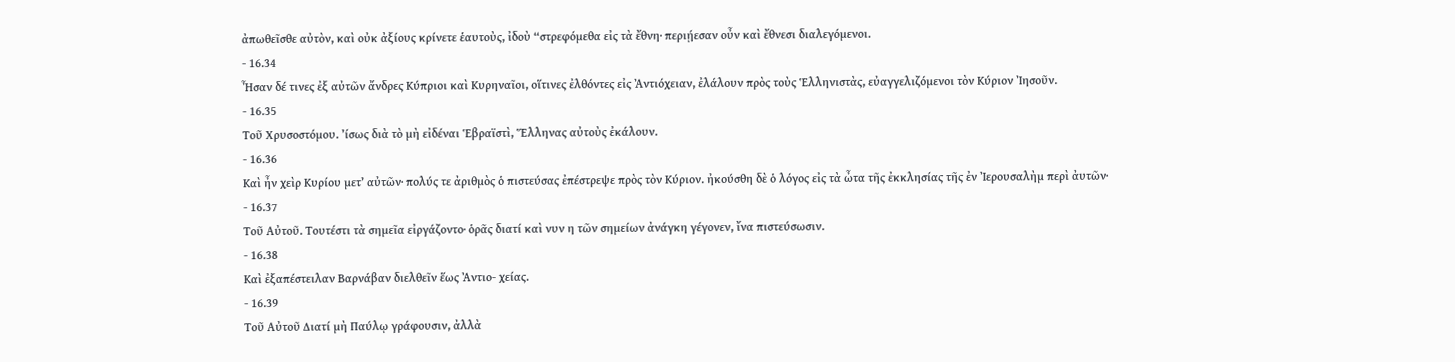ἀπωθεῖσθε αὐτὸν, καὶ οὐκ ἀξίους κρίνετε ἑαυτοὺς, ἰδοὺ “στρεφόμεθα εἰς τὰ ἔθνη· περιῄεσαν οὖν καὶ ἔθνεσι διαλεγόμενοι.
- 16.34
Ἦσαν δέ τινες ἐξ αὐτῶν ἄνδρες Κύπριοι καὶ Κυρηναῖοι, οἵτινες ἐλθόντες εἰς Ἀντιόχειαν, ἐλάλουν πρὸς τοὺς Ἑλληνιστὰς, εὐαγγελιζόμενοι τὸν Κύριον Ἰησοῦν.
- 16.35
Τοῦ Χρυσοστόμου. ’ίσως διὰ τὸ μὴ εἰδέναι Ἑβραϊστὶ, Ἕλληνας αὐτοὺς ἐκάλουν.
- 16.36
Καὶ ἦν χεὶρ Κυρίου μετ’ αὐτῶν· πολύς τε ἀριθμὸς ὁ πιστεύσας ἐπέστρεψε πρὸς τὸν Κύριον. ἠκούσθη δὲ ὁ λόγος εἰς τὰ ὦτα τῆς ἐκκλησίας τῆς ἐν Ἰερουσαλὴμ περὶ ἀυτῶν·
- 16.37
Τοῦ Αὐτοῦ. Τουτέστι τὰ σημεῖα εἰργάζοντο· ὁρᾶς διατί καὶ νυν η τῶν σημείων ἀνάγκη γέγονεν, ἴνα πιστεύσωσιν.
- 16.38
Καὶ ἐξαπέστειλαν Βαρνάβαν διελθεῖν ἕως Ἀντιο- χείας.
- 16.39
Τοῦ Αὐτοῦ Διατί μὴ Παύλῳ γράφουσιν, ἀλλὰ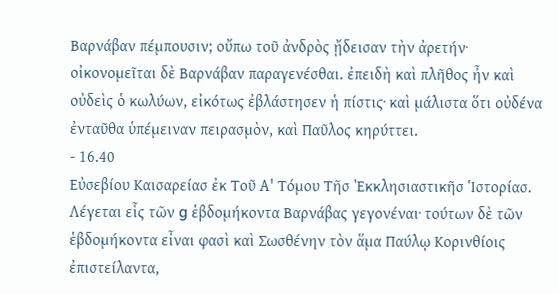Βαρνάβαν πέμπουσιν; οὔπω τοῦ ἀνδρὸς ᾔδεισαν τὴν ἀρετήν· οἰκονομεῖται δὲ Βαρνάβαν παραγενέσθαι. ἐπειδὴ καὶ πλῆθος ἦν καὶ οὐδεὶς ὁ κωλύων, εἰκότως ἐβλάστησεν ἡ πίστις· καὶ μάλιστα ὅτι οὐδένα ἐνταῦθα ὑπέμειναν πειρασμὸν, καὶ Παῦλος κηρύττει.
- 16.40
Εὐσεβίου Καισαρείασ ἐκ Τοῦ Α' Τόμου Τῆσ Ἐκκλησιαστικῆσ Ἱστορίασ. Λέγεται εἷς τῶν g ἑβδομήκοντα Βαρνάβας γεγονέναι· τούτων δὲ τῶν ἑβδομήκοντα εἶναι φασὶ καὶ Σωσθένην τὸν ἅμα Παύλῳ Κορινθίοις ἐπιστείλαντα,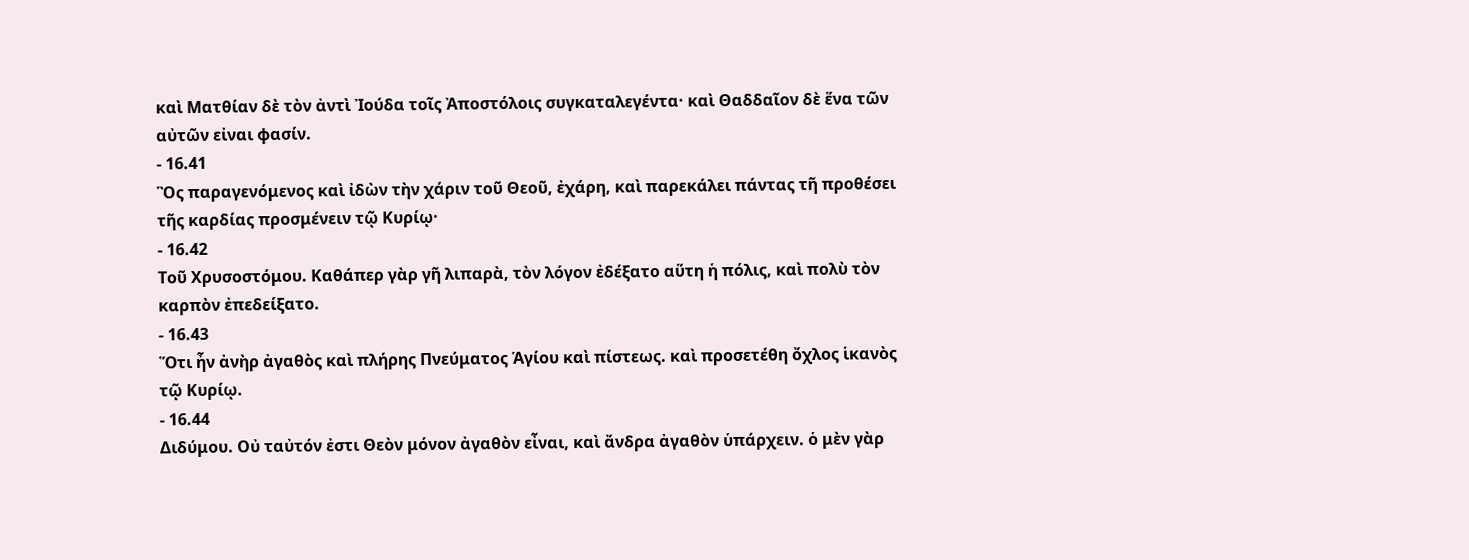καὶ Ματθίαν δὲ τὸν ἀντὶ Ἰούδα τοῖς Ἀποστόλοις συγκαταλεγέντα· καὶ Θαδδαῖον δὲ ἕνα τῶν αὐτῶν εἰναι φασίν.
- 16.41
Ὃς παραγενόμενος καὶ ἰδὼν τὴν χάριν τοῦ Θεοῦ, ἐχάρη, καὶ παρεκάλει πάντας τῆ προθέσει τῆς καρδίας προσμένειν τῷ Κυρίῳ·
- 16.42
Τοῦ Χρυσοστόμου. Καθάπερ γὰρ γῆ λιπαρὰ, τὸν λόγον ἐδέξατο αὕτη ἡ πόλις, καὶ πολὺ τὸν καρπὸν ἐπεδείξατο.
- 16.43
Ὅτι ἦν ἀνὴρ ἀγαθὸς καὶ πλήρης Πνεύματος Ἁγίου καὶ πίστεως. καὶ προσετέθη ὄχλος ἱκανὸς τῷ Κυρίῳ.
- 16.44
Διδύμου. Οὐ ταὐτόν ἐστι Θεὸν μόνον ἀγαθὸν εἶναι, καὶ ἄνδρα ἀγαθὸν ὑπάρχειν. ὁ μὲν γὰρ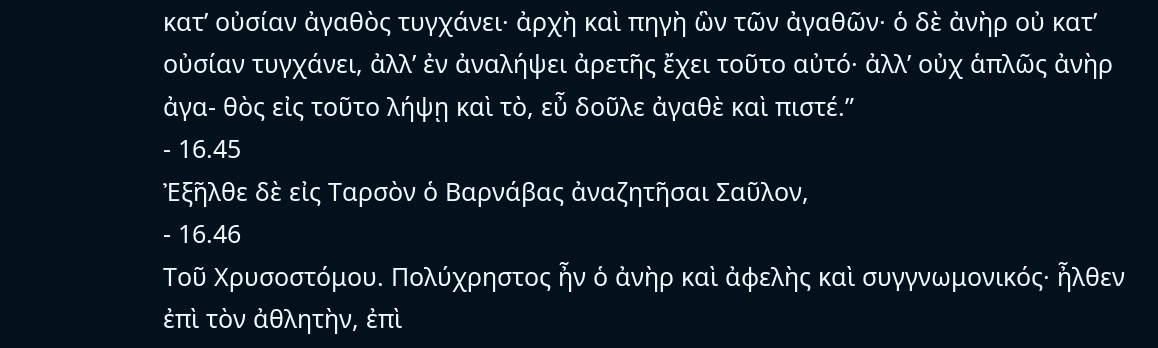κατ’ οὐσίαν ἀγαθὸς τυγχάνει· ἀρχὴ καὶ πηγὴ ὣν τῶν ἀγαθῶν· ὁ δὲ ἀνὴρ οὐ κατ’ οὐσίαν τυγχάνει, ἀλλ’ ἐν ἀναλήψει ἀρετῆς ἔχει τοῦτο αὐτό· ἀλλ’ οὐχ ἁπλῶς ἀνὴρ ἀγα- θὸς εἰς τοῦτο λήψῃ καὶ τὸ, εὖ δοῦλε ἀγαθὲ καὶ πιστέ.”
- 16.45
Ἐξῆλθε δὲ εἰς Ταρσὸν ὁ Βαρνάβας ἀναζητῆσαι Σαῦλον,
- 16.46
Τοῦ Χρυσοστόμου. Πολύχρηστος ἦν ὁ ἀνὴρ καὶ ἀφελὴς καὶ συγγνωμονικός· ἦλθεν ἐπὶ τὸν ἀθλητὴν, ἐπὶ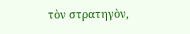τὸν στρατηγὸν,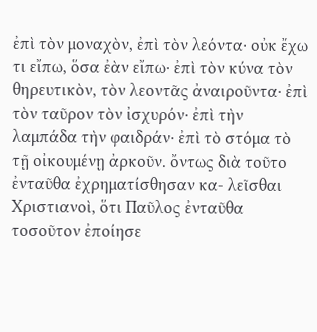ἐπὶ τὸν μοναχὸν, ἐπὶ τὸν λεόντα· οὐκ ἔχω τι εἴπω, ὅσα ἐὰν εἴπω· ἐπὶ τὸν κύνα τὸν θηρευτικὸν, τὸν λεοντᾶς ἀναιροῦντα· ἐπὶ τὸν ταῦρον τὸν ἰσχυρόν· ἐπὶ τὴν λαμπάδα τὴν φαιδράν· ἐπὶ τὸ στόμα τὸ τῇ οἰκουμένῃ ἀρκοῦν. ὄντως διὰ τοῦτο ἐνταῦθα ἐχρηματίσθησαν κα- λεῖσθαι Χριστιανοὶ, ὅτι Παῦλος ἐνταῦθα τοσοῦτον ἐποίησε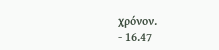χρόνον.
- 16.47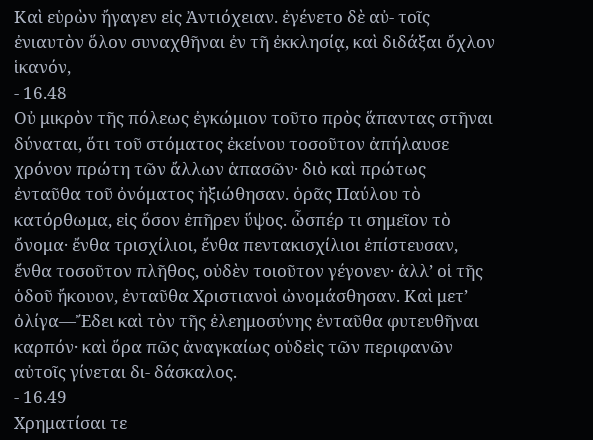Καὶ εὑρὼν ἤγαγεν εἰς Ἀντιόχειαν. ἐγένετο δὲ αὐ- τοῖς ἐνιαυτὸν ὅλον συναχθῆναι ἐν τῆ ἐκκλησίᾳ, καὶ διδάξαι ὄχλον ἱκανόν,
- 16.48
Οὐ μικρὸν τῆς πόλεως ἐγκώμιον τοῦτο πρὸς ἅπαντας στῆναι δύναται, ὅτι τοῦ στόματος ἐκείνου τοσοῦτον ἀπήλαυσε χρόνον πρώτη τῶν ἄλλων ἁπασῶν· διὸ καὶ πρώτως ἐνταῦθα τοῦ ὀνόματος ἠξιώθησαν. ὁρᾶς Παύλου τὸ κατόρθωμα, εἰς ὅσον ἐπῆρεν ὕψος. ὧσπέρ τι σημεῖον τὸ ὄνομα· ἔνθα τρισχίλιοι, ἔνθα πεντακισχίλιοι ἐπίστευσαν, ἔνθα τοσοῦτον πλῆθος, οὐδὲν τοιοῦτον γέγονεν· ἀλλ’ οἱ τῆς ὁδοῦ ἤκουον, ἐνταῦθα Χριστιανοὶ ὠνομάσθησαν. Καὶ μετ’ ὀλίγα—Ἔδει καὶ τὸν τῆς ἐλεημοσύνης ἐνταῦθα φυτευθῆναι καρπόν· καὶ ὅρα πῶς ἀναγκαίως οὐδεὶς τῶν περιφανῶν αὐτοῖς γίνεται δι- δάσκαλος.
- 16.49
Χρηματίσαι τε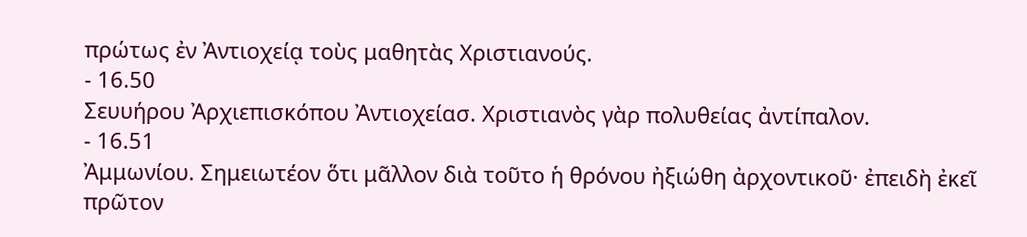πρώτως ἐν Ἀντιοχείᾳ τοὺς μαθητὰς Χριστιανούς.
- 16.50
Σευυήρου Ἀρχιεπισκόπου Ἀντιοχείασ. Χριστιανὸς γὰρ πολυθείας ἀντίπαλον.
- 16.51
Ἀμμωνίου. Σημειωτέον ὅτι μᾶλλον διὰ τοῦτο ἡ θρόνου ἠξιώθη ἀρχοντικοῦ· ἐπειδὴ ἐκεῖ πρῶτον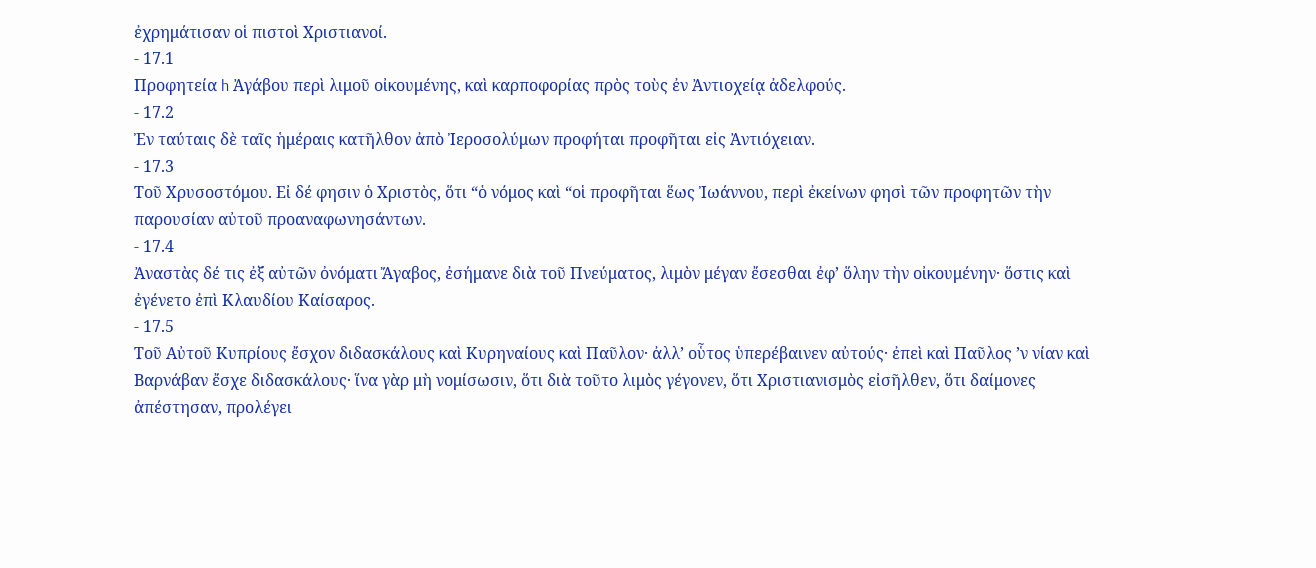ἐχρημάτισαν οἱ πιστοὶ Χριστιανοί.
- 17.1
Προφητεία h Ἀγάβου περὶ λιμοῦ οἰκουμένης, καὶ καρποφορίας πρὸς τοὺς ἐν Ἀντιοχείᾳ ἀδελφούς.
- 17.2
Ἐν ταύταις δὲ ταῖς ἡμέραις κατῆλθον ἀπὸ Ἰεροσολύμων προφήται προφῆται εἰς Ἀντιόχειαν.
- 17.3
Τοῦ Χρυσοστόμου. Εἰ δέ φησιν ὁ Χριστὸς, ὅτι “ὁ νόμος καὶ “οἱ προφῆται ἕως Ἰωάννου, περὶ ἐκείνων φησὶ τῶν προφητῶν τὴν παρουσίαν αὐτοῦ προαναφωνησάντων.
- 17.4
Ἀναστὰς δέ τις ἐξ αὐτῶν ὀνόματι Ἄγαβος, ἐσήμανε διὰ τοῦ Πνεύματος, λιμὸν μέγαν ἔσεσθαι ἐφ’ ὅλην τὴν οἰκουμένην· ὅστις καὶ ἐγένετο ἐπὶ Κλαυδίου Καίσαρος.
- 17.5
Τοῦ Αὐτοῦ Κυπρίους ἔσχον διδασκάλους καὶ Κυρηναίους καὶ Παῦλον· ἀλλ’ οὗτος ὑπερέβαινεν αὐτούς· ἐπεὶ καὶ Παῦλος ’ν νίαν καὶ Βαρνάβαν ἔσχε διδασκάλους· ἵνα γὰρ μὴ νομίσωσιν, ὅτι διὰ τοῦτο λιμὸς γέγονεν, ὅτι Χριστιανισμὸς εἰσῆλθεν, ὅτι δαίμονες ἀπέστησαν, προλέγει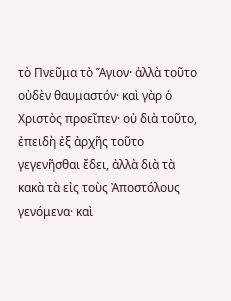τὸ Πνεῦμα τὸ Ἅγιον· ἀλλὰ τοῦτο οὐδὲν θαυμαστόν· καὶ γὰρ ὁ Χριστὸς προεῖπεν· οὐ διὰ τοῦτο, ἐπειδὴ ἐξ ἀρχῆς τοῦτο γεγενῆσθαι ἔδει, ἀλλὰ διὰ τὰ κακὰ τὰ εἰς τοὺς Ἀποστόλους γενόμενα· καὶ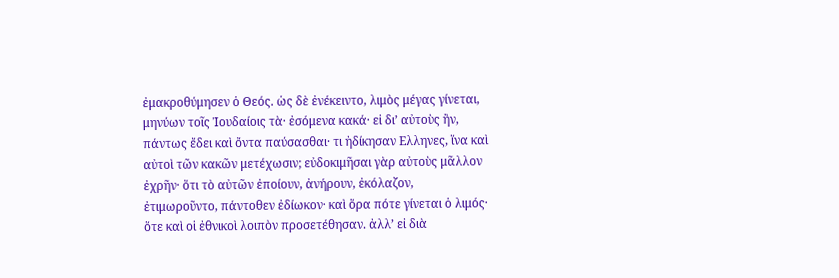ἐμακροθύμησεν ὁ Θεός. ὡς δὲ ἐνέκειντο, λιμὸς μέγας γίνεται, μηνύων τοῖς Ἰουδαίοις τὰ· ἐσόμενα κακά· εἰ δι’ αὐτοὺς ἢν, πάντως ἔδει καὶ ὄντα παύσασθαι· τι ἠδίκησαν Ελληνες, ἵνα καὶ αὐτοὶ τῶν κακῶν μετέχωσιν; εὐδοκιμῆσαι γὰρ αὐτοὺς μᾶλλον ἐχρῆν· ὅτι τὸ αὐτῶν ἐποίουν, ἀνήρουν, ἐκόλαζον, ἐτιμωροῦντο, πάντοθεν ἐδίωκον· καὶ ὅρα πότε γίνεται ὁ λιμός· ὅτε καὶ οἱ ἐθνικοὶ λοιπὸν προσετέθησαν. ἀλλ’ εἰ διὰ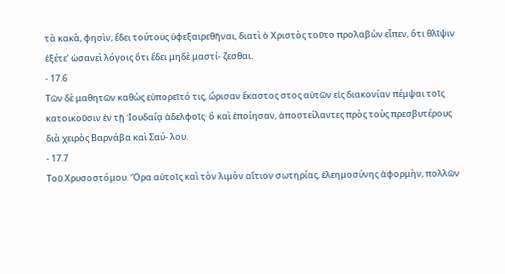τὰ κακὰ, φησὶν, ἔδει τούτους ὑφεξαιρεθῆναι, διατὶ ὁ Χριστὸς τοῦτο προλαβὼν εἶπεν, ὅτι θλῖψιν ἑξέτε’ ὡσανεὶ λόγοις ὅτι ἔδει μηδὲ μαστί- ζεσθαι.
- 17.6
Τῶν δὲ μαθητῶν καθὼς εὐπορεῖτό τις, ὥρισαν ἕκαστος στος αὐτῶν εἰς διακονίαν πέμψαι τοῖς κατοικοῦσιν ἐν τῇ Ἰουδαίᾳ ἀδελφοῖς· ὃ καὶ ἐποίησαν, ἀποστείλαντες πρὸς τοὺς πρεσβυτέρους διὰ χειρὸς Βαρνάβα καὶ Σαύ- λου.
- 17.7
Τοῦ Χρυσοστόμου. Ὄρα αὐτοῖς καὶ τὸν λιμὸν αἴτιον σωτηρίας, ἐλεημοσύνης ἀφορμὴν, πολλῶν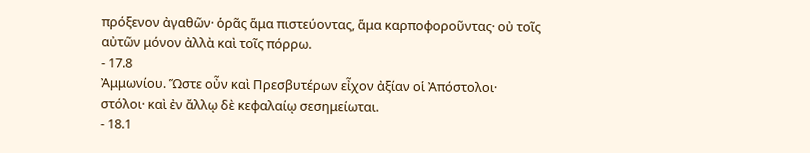πρόξενον ἀγαθῶν· ὁρᾶς ἅμα πιστεύοντας, ἅμα καρποφοροῦντας· οὐ τοῖς αὐτῶν μόνον ἀλλὰ καὶ τοῖς πόρρω.
- 17.8
Ἀμμωνίου. Ὥστε οὖν καὶ Πρεσβυτέρων εἶχον ἀξίαν οἱ Ἀπόστολοι· στόλοι· καὶ ἐν ἄλλῳ δὲ κεφαλαίῳ σεσημείωται.
- 18.1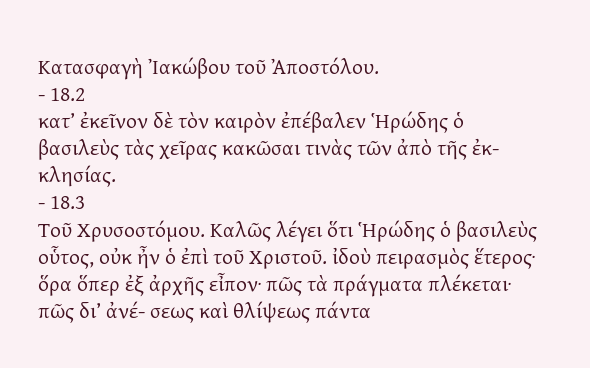Κατασφαγὴ Ἰακώβου τοῦ Ἀποστόλου.
- 18.2
κατ’ ἐκεῖνον δὲ τὸν καιρὸν ἐπέβαλεν Ἡρώδης ὁ βασιλεὺς τὰς χεῖρας κακῶσαι τινὰς τῶν ἀπὸ τῆς ἐκ- κλησίας.
- 18.3
Τοῦ Χρυσοστόμου. Καλῶς λέγει ὅτι Ἡρώδης ὁ βασιλεὺς οὗτος, οὐκ ἦν ὁ ἐπὶ τοῦ Χριστοῦ. ἰδοὺ πειρασμὸς ἕτερος· ὅρα ὅπερ ἐξ ἀρχῆς εἶπον· πῶς τὰ πράγματα πλέκεται· πῶς δι’ ἀνέ- σεως καὶ θλίψεως πάντα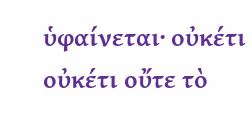ὑφαίνεται· οὐκέτι οὐκέτι οὔτε τὸ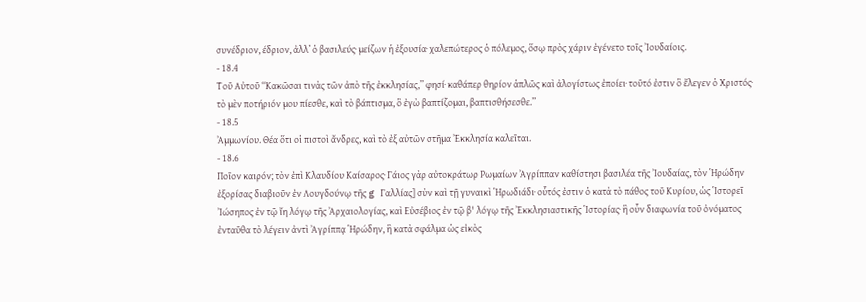συνέδριον, έδριον, ἀλλ’ ὁ βασιλεύς· μείζων ἡ ἐξουσία· χαλεπώτερος ὁ πόλεμος, ὅσῳ πρὸς χάριν ἐγένετο τοῖς Ἰουδαίοις.
- 18.4
Τοῦ Αὐτοῦ “Κακῶσαι τινὰς τῶν ἀπὸ τῆς ἐκκλησίας,” φησί· καθάπερ θηρίον ἁπλῶς καὶ ἀλογίστως ἐποίει· τοῦτό ἐστιν ὃ ἔλεγεν ὁ Χριστός· τὸ μὲν ποτήριόν μου πίεσθε, καὶ τὸ βάπτισμα, ὃ ἐγὼ βαπτίζομαι, βαπτισθήσεσθε.”
- 18.5
Ἀμμωνίου. Θέα ὅτι οἱ πιστοὶ ἄνδρες, καὶ τὸ ἐξ αὐτῶν στῆμα Ἐκκλησία καλεῖται.
- 18.6
Ποῖον καιρόν; τὸν ἐπὶ Κλαυδίου Καίσαρος· Γάιος γὰρ αὐτοκράτωρ Ρωμαίων Ἀγρίππαν καθίστησι βασιλέα τῆς Ἰουδαίας, τὸν Ἡρώδην ἐξορίσας διαβιοῦν ἐν Λουγδούνῳ τῆς g Γαλλίας] σὺν καὶ τῇ γυναικὶ Ἡρωδιάδι· οὗτός ἐστιν ὁ κατὰ τὸ πάθος τοῦ Κυρίου, ὡς Ἱστορεῖ Ἰώσηπος ἐν τῷ ἴη λόγῳ τῆς Ἀρχαιολογίας, καὶ Εὐσέβιος ἐν τῷ β' λόγῳ τῆς Ἐκκλησιαστικῆς Ἱστορίας· ἣ οὖν διαφωνία τοῦ ὀνόματος ἐνταῦθα τὸ λέγειν ἀντὶ Ἀγρίππᾳ Ἡρώδην, ἣ κατὰ σφάλμα ὡς εἰκὸς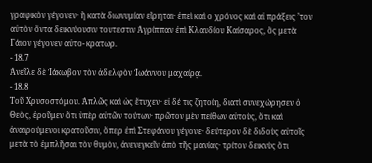γραφικὸν γέγονεν· ἢ κατὰ διωνυμίαν εἴρηται· ἐπεὶ καὶ ο χρόνος καὶ αἰ πράξεις ’τον αὐτὸν ὄντα δεικνύουσιν τουτεστιν Ἀγρίππαν ἐπὶ Κλαυδίου Καίσαρος, ὃς μετὰ Γάιον γέγονεν αὐτο- κρατωρ.
- 18.7
Ἀνεῖλε δὲ Ἰάκωβον τὸν ἀδελφὸν Ἰωάννου μαχαίρᾳ.
- 18.8
Τοῦ Χρυσοστόμου. Ἁπλῶς καὶ ὡς ἔτυχεν· εἰ δέ τις ζητοίη, διατὶ συνεχώρησεν ὁ Θεὸς, ἐροῦμεν ὅτι ὑπὲρ αὐτῶν τούτων· πρῶτον μὲν πείθων αὐτοὺς, ὅτι καὶ ἀναιρούμενοι κρατοῦσιν, ὅπερ ἐπὶ Στεφάνου γέγονε· δεύτερον δὲ διδοὺς αὐτοῖς μετὰ τὸ ἐμπλῆσαι τὸν θυμὸν, ἀνενεγκεῖν ἀπὸ τῆς μανίας· τρίτον δεικνὺς ὅτι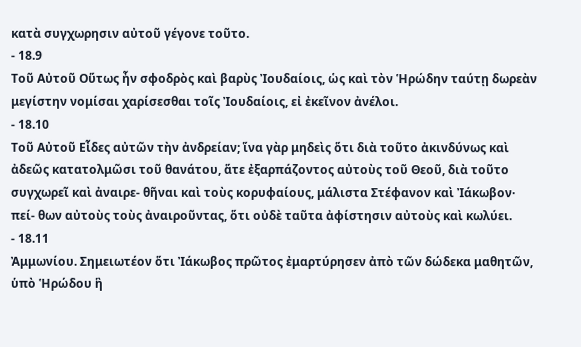κατὰ συγχωρησιν αὐτοῦ γέγονε τοῦτο.
- 18.9
Τοῦ Αὐτοῦ Οὕτως ἦν σφοδρὸς καὶ βαρὺς Ἰουδαίοις, ὡς καὶ τὸν Ἡρώδην ταύτῃ δωρεὰν μεγίστην νομίσαι χαρίσεσθαι τοῖς Ἰουδαίοις, εἰ ἐκεῖνον ἀνέλοι.
- 18.10
Τοῦ Αὐτοῦ Εἶδες αὐτῶν τὴν ἀνδρείαν; ἵνα γὰρ μηδεὶς ὅτι διὰ τοῦτο ἀκινδύνως καὶ ἀδεῶς κατατολμῶσι τοῦ θανάτου, ἅτε ἐξαρπάζοντος αὐτοὺς τοῦ Θεοῦ, διὰ τοῦτο συγχωρεῖ καὶ ἀναιρε- θῆναι καὶ τοὺς κορυφαίους, μάλιστα Στέφανον καὶ Ἰάκωβον· πεί- θων αὐτοὺς τοὺς ἀναιροῦντας, ὅτι οὐδὲ ταῦτα ἀφίστησιν αὐτοὺς καὶ κωλύει.
- 18.11
Ἀμμωνίου. Σημειωτέον ὅτι Ἰάκωβος πρῶτος ἐμαρτύρησεν ἀπὸ τῶν δώδεκα μαθητῶν, ὑπὸ Ἡρώδου ἣ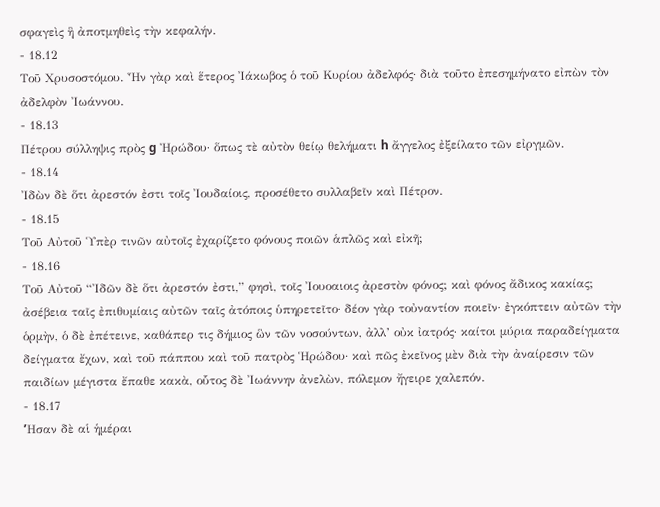σφαγεὶς ἣ ἀποτμηθεὶς τὴν κεφαλήν.
- 18.12
Τοῦ Χρυσοστόμου. Ἦν γὰρ καὶ ἕτερος Ἰάκωβος ὁ τοῦ Κυρίου ἀδελφός· διὰ τοῦτο ἐπεσημήνατο εἰπὼν τὸν ἀδελφὸν Ἰωάννου.
- 18.13
Πέτρου σύλληψις πρὸς g Ἠρώδου· ὅπως τὲ αὐτὸν θείῳ θελήματι h ἄγγελος ἐξείλατο τῶν εἰργμῶν.
- 18.14
Ἰδὼν δὲ ὅτι ἀρεστόν ἐστι τοῖς Ἰουδαίοις, προσέθετο συλλαβεῖν καὶ Πέτρον.
- 18.15
Τοῦ Αὐτοῦ Ὑπὲρ τινῶν αὐτοῖς ἐχαρίζετο φόνους ποιῶν ἁπλῶς καὶ εἰκῆ;
- 18.16
Τοῦ Αὐτοῦ “Ἰδῶν δὲ ὅτι ἀρεστόν ἐστι,” φησὶ, τοῖς Ἰουοαιοις ἀρεστὸν φόνος; καὶ φόνος ἄδικος κακίας; ἀσέβεια ταῖς ἐπιθυμίαις αὐτῶν ταῖς ἀτόποις ὑπηρετεῖτο· δέον γὰρ τοὐναντίον ποιεῖν· ἐγκόπτειν αὐτῶν τὴν ὁρμὴν, ὁ δὲ ἐπέτεινε, καθάπερ τις δήμιος ὣν τῶν νοσούντων, ἀλλ’ οὐκ ἰατρός· καίτοι μύρια παραδείγματα δείγματα ἔχων, καὶ τοῦ πάππου καὶ τοῦ πατρὸς Ἡρώδου· καὶ πῶς ἐκεῖνος μὲν διὰ τὴν ἀναίρεσιν τῶν παιδίων μέγιστα ἔπαθε κακὰ, οὗτος δὲ Ἰωάννην ἀνελὼν, πόλεμον ἤγειρε χαλεπόν.
- 18.17
’Hσαν δὲ αἱ ἡμέραι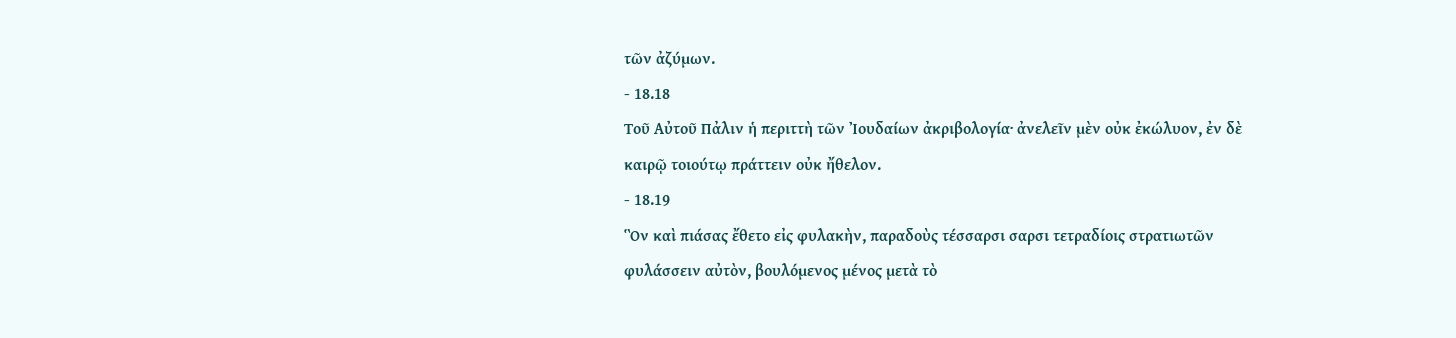τῶν ἀζύμων.
- 18.18
Τοῦ Αὐτοῦ Πἀλιν ἡ περιττὴ τῶν Ἰουδαίων ἀκριβολογία· ἀνελεῖν μὲν οὐκ ἐκώλυον, ἐν δὲ καιρῷ τοιούτῳ πράττειν οὐκ ἤθελον.
- 18.19
Ὃν καὶ πιάσας ἔθετο εἰς φυλακὴν, παραδοὺς τέσσαρσι σαρσι τετραδίοις στρατιωτῶν φυλάσσειν αὐτὸν, βουλόμενος μένος μετὰ τὸ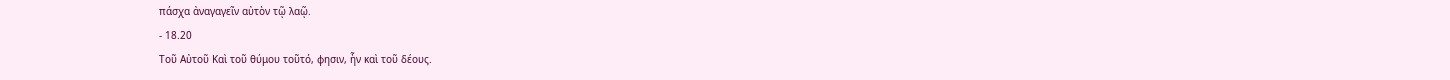πάσχα ἀναγαγεῖν αὐτὸν τῷ λαῷ.
- 18.20
Τοῦ Αὐτοῦ Καὶ τοῦ θύμου τοῦτό, φησιν, ἦν καὶ τοῦ δέους.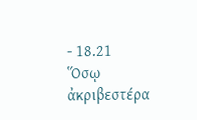- 18.21
Ὅσῳ ἀκριβεστέρα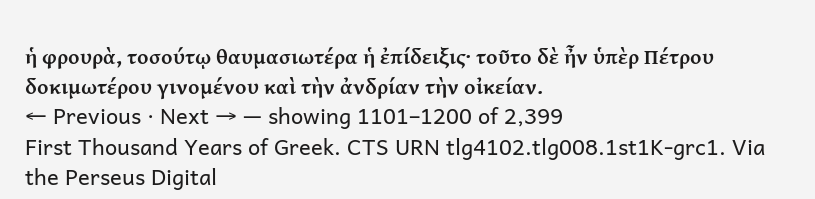ἡ φρουρὰ, τοσούτῳ θαυμασιωτέρα ἡ ἐπίδειξις· τοῦτο δὲ ἦν ὑπὲρ Πέτρου δοκιμωτέρου γινομένου καὶ τὴν ἀνδρίαν τὴν οἰκείαν.
← Previous · Next → — showing 1101–1200 of 2,399
First Thousand Years of Greek. CTS URN tlg4102.tlg008.1st1K-grc1. Via the Perseus Digital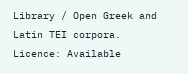Library / Open Greek and Latin TEI corpora. Licence: Available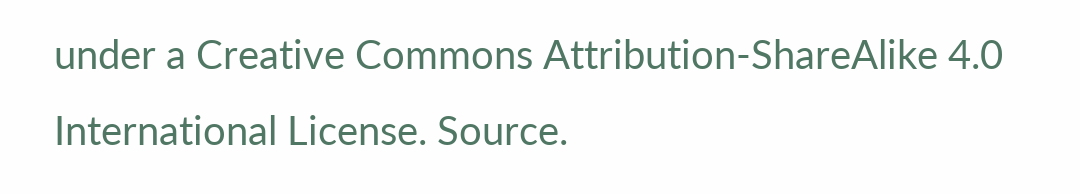under a Creative Commons Attribution-ShareAlike 4.0 International License. Source.